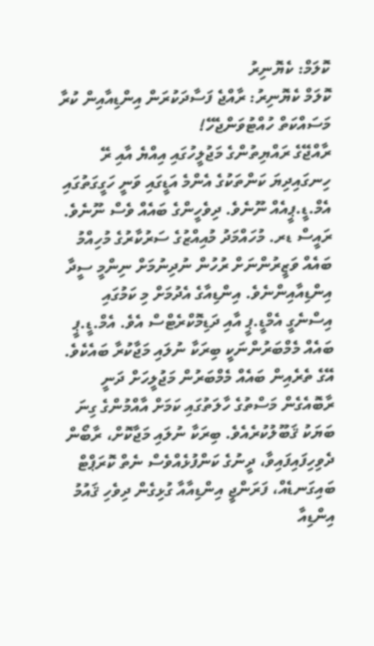ކޮލަމް: ކެޔޮނިރު
ކޮލަމް ކެޔޮނިރު: ރާއްޖެ ފަސާދަކުރަން އިންޑިއާއިން ކުރާ މަސައްކަތް ހުއްޓުވަންޖެހޭ!
ރާއްޖޭގެ ރައްޔިތުންގެ މަޖުލީހުގައި އިއްޔެ އާއި ރޭ ހިނގައިދިޔަ ކަންތަކުގެ އެންމެ އަޑީގައި ވަނީ ހަގީގަތުގައި އެމް.ޑީ.ޕީއެއް ނޫނެވެ. ދިވެހީންގެ ބައެއް ވެސް ނޫނެވެ. ރައީސް ޑރ. މުހައްމަދު މުއިއްޒުގެ ސަރުކާރުގެ މުހިއްމު ބައެއް ވަޒީރުންނަށް ރުހުން ނުދިނުމަށް ނިންމީ ސީދާ އިންޑިއާއިންނެވެ. އިންޑިއާގެ އެދުމަށް މި ކަމުގައި އިސްނެގީ އެމްޑީ.ޕީ އާއި ދަޑިމޮކްރެޓްސް އެވެ. އެމް.ޑީ.ޕީ ބައެއް މެމްބަރުންނަކީ ބިރަކާ ނުލައި މަޖާކުރާ ބައެކެވެ. އޭގެ ތެރެއިން ބައެއް މެމްބަރުން މަޖުލީހަށް ދަނީ ރާބޮއެގެން މަސްތުގެ ހާލަތުގައި ކަމަށް އާއްމުންގެ ގިނަ ބަޔަކު ޤަބޫލުކުރެއެވެ. ބިރަކާ ނުލައި މަޖާކޮށް، ރާބޯން ދެވިހިފައިފައިވާ، ދީނުގެ ކަންފުޅެއްވެސް ނެތް ކޮރަޕްޓް ބައިގަނޑެއް، ފަރަންޖީ އިންޑިއާއާ ގުޅިގެން ދިވެހި ޤައުމު އިންޑިއާ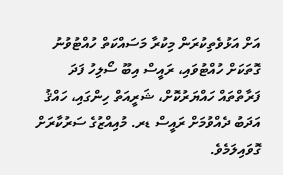އަށް އަޅުވެތިކުރަން މިކުރާ މަސައްކަތް ހުއްޓުވުނު ގޮތަކަށް ހުއްޓުވައި، ރައީސް އިބޫ ސޯލިހު ފަދަ ފަރާތްތައް ހައްޔަރުކޮށް، ޝަރީއަތް ހިންގައި، ހައްޤު އަދަބު ދެއްވުމަށް ރައީސް ޑރ. މުއިއްޒުގެ ސަރުކާރަށް ގޮވައިލަމެވެ.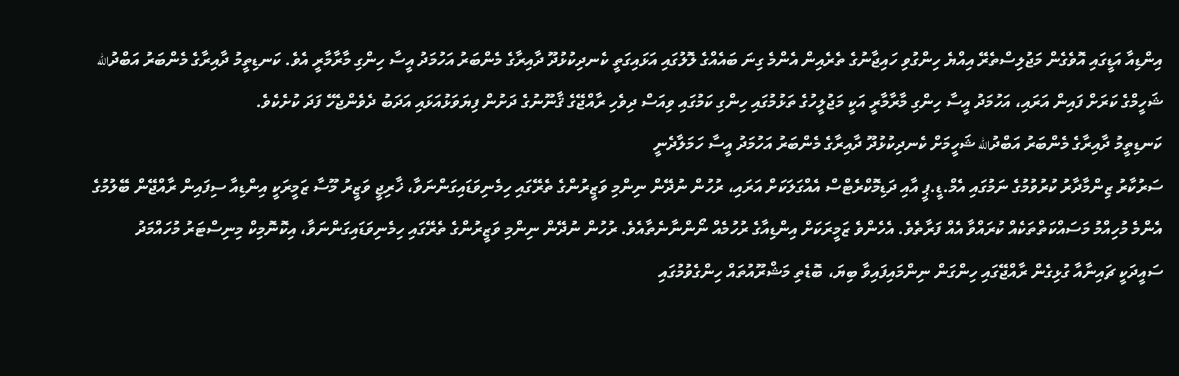އިންޑިއާ އަޑީގައި އޮވެގެން މަޖުލިސްތެރޭ އިއްޔެ ހިންގުވި ހައިޖާނުގެ ތެރެއިން އެންމެ ގިނަ ބައެއްގެ ލޮލުގައި އަޅައިގަތީ ކެނދިކުޅުދޫ ދާއިރާގެ މެންބަރު އަހުމަދު އީސާ ހިންގި މާރާމާރީ އެވެ. ކަނޑިތީމު ދާއިރާގެ މެންބަރު އަބްދުالله ޝަހީމްގެ ކަރަށް ފައިން އަރައި، އަހުމަދު އީސާ ހިންގި މާރާމާރީ އަކީ މަޖުލީހުގެ ތަޅުމުގައި ހިންގި ކަމުގައި ވިއަސް ދިވެހި ރާއްޖޭގެ ޤާނޫނުގެ ދަށުން ފިޔަވަޅުއަޅައި އަދަބު ދެވެންޖެހޭ ފަދަ ކުށެކެވެ.
ކަނޑިތީމު ދާއިރާގެ މެންބަރު އަބްދުالله ޝަހީމަށް ކެނދިކުޅުދޫ ދާއިރާގެ މެންބަރު އަހުމަދު އީސާ ހަމަލާދެނީ
ސަރުކާރު ޒިންމާދާރު ކުރުވުމުގެ ނަމުގައި އެމް.ޑީ.ޕީ އާއި ދަޑިމޮކްރެޓްސް އެއްގަލަކަށް އަރައި، ރުހުން ނުދޭން ނިންމި ވަޒީރުންގެ ތެރޭގައި ހިމެނިވަޑައިގަންނަވާ، ޚާރިޖީ ވަޒީރު މޫސާ ޒަމީރަކީ އިންޑިއާ ސިފައިން ރާއްޖޭން ބޭލުމުގެ އެންމެ މުހިއްމު މަސައްކަތްތަކެއް ކުރައްވާ އެއް ފަރާތެވެ. އެހެންވެ ޒަމީރަކަށް އިންޑިއާގެ ރުހުމެއް ނޯންނާނެތާއެވެ. ރުހުން ނުދޭން ނިންމި ވަޒީރުންގެ ތެރޭގައި ހިމެނިވަޑައިގަންނަވާ، އިކޮނޮމިކް މިނިސްޓަރު މުހައްމަދު ސައީދަކީ ޗައިނާއާ ގުޅިގެން ރާއްޖޭގައި ހިންގަން ނިންމައިފައިވާ ބިޔަ، ބޮޑެތި މަޝްރޫއުތައް ހިންގެވުމުގައި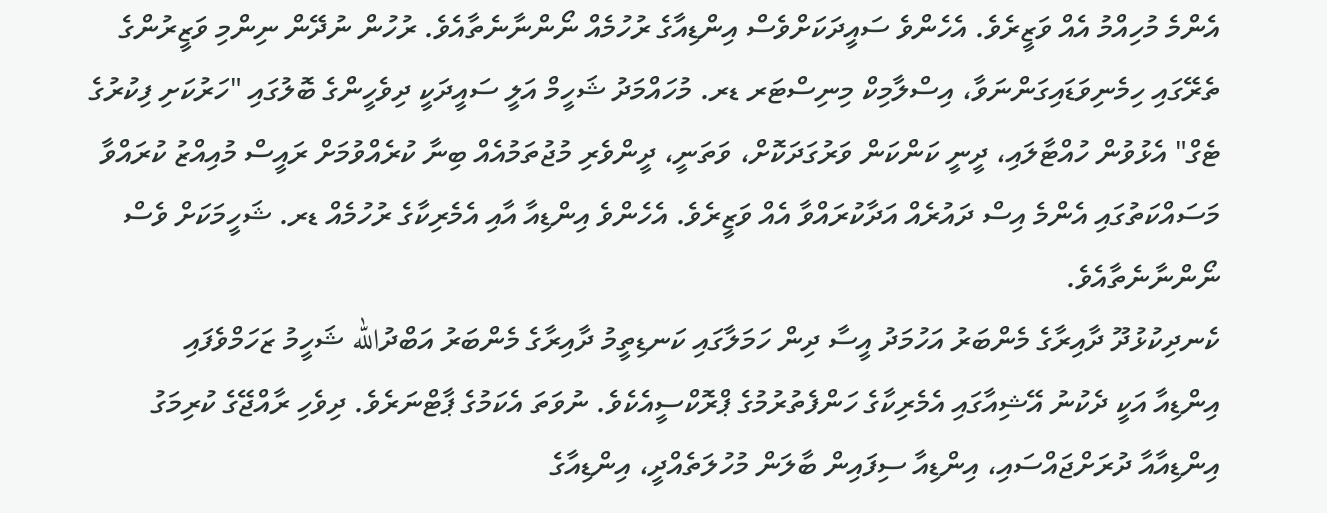އެންމެ މުހިއްމު އެއް ވަޒީރެވެ. އެހެންވެ ސައީދަކަށްވެސް އިންޑިއާގެ ރުހުމެއް ނޯންނާނެތާއެވެ. ރުހުން ނުދޭން ނިންމި ވަޒީރުންގެ ތެރޭގައި ހިމެނިވަޑައިގަންނަވާ، އިސްލާމިކް މިނިސްޓަރ ޑރ. މުހައްމަދު ޝަހީމް އަލީ ސައީދަކީ ދިވެހީންގެ ބޮލުގައި "ހަރުކަށި ފިކުރުގެ ޓެގް" އެޅުވުން ހުއްޓާލައި، ދީނީ ކަންކަން ވަރުގަދަކޮށް، ވަތަނީ، ދީންވެރި މުޖުތަމުއެއް ބިނާ ކުރެއްވުމަށް ރައީސް މުއިއްޒު ކުރައްވާ މަސައްކަތުގައި އެންމެ އިސް ދައުރެއް އަދާކުރައްވާ އެއް ވަޒީރެވެ. އެހެންވެ އިންޑިއާ އާއި އެމެރިކާގެ ރުހުމެއް ޑރ. ޝަހީމަކަށް ވެސް ނޯންނާނެތާއެވެ.
ކެނދިކުޅުދޫ ދާއިރާގެ މެންބަރު އަހުމަދު އީސާ ދިން ހަމަލާގައި ކަނޑިތީމު ދާއިރާގެ މެންބަރު އަބްދުالله ޝަހީމު ޒަހަމްވެފައި
އިންޑިއާ އަކީ ދެކުނު އޭޝިއާގައި އެމެރިކާގެ ހަންފެތުރުމުގެ ޕްރޮކްސީއެކެވެ. ނުވަތަ އެކަމުގެ ޕާޓްނަރެވެ. ދިވެހި ރާއްޖޭގެ ކުރިމަގު އިންޑިއާއާ ދުރަށްޖައްސައި، އިންޑިއާ ސިފައިން ބާލަން މުހުލަތެއްދީ، އިންޑިއާގެ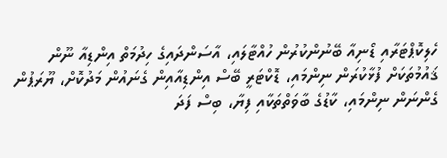ހެލިކޮޕްޓަރާއި ޑޯނިއާ ބޭނުންކުރުން ހުއްޓާލައި، އާސަންދައިގެ ހިދުމަތް އިންޑިއާ ނޫން ޤައުމުތަކަށް ފުޅާކުރަން ނިންމައި، ޑޮކްޓަރީ ބޭސް އިންޑިއާއިން ގެނައުން މަދުކޮށް، ޔޫރަޕުން ގެންނަން ނިންމައި، ކާޑުގެ ބާވަތްތަކާއި ފިޔާ، ބިސް ފަދަ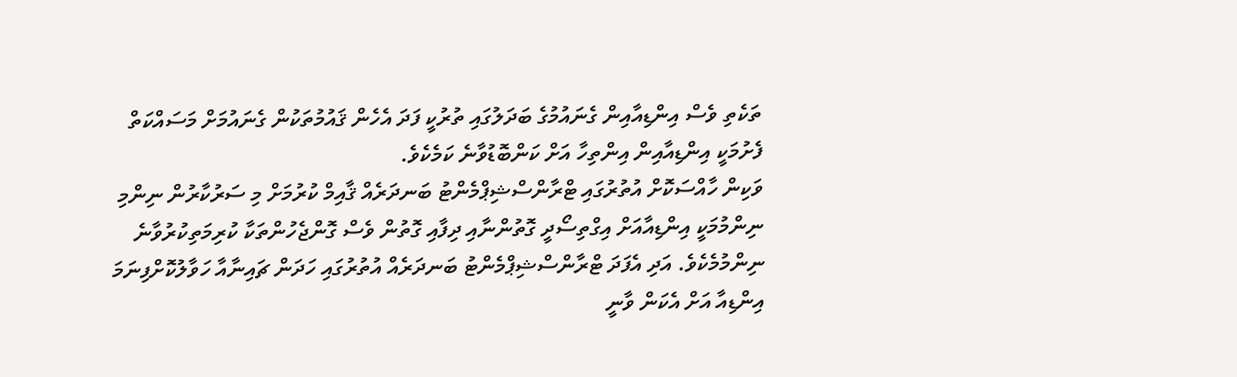ތަކެތި ވެސް އިންޑިއާއިން ގެނައުމުގެ ބަދަލުގައި ތުރުކީ ފަދަ އެހެން ޤައުމުތަކުން ގެނައުމަށް މަސައްކަތް ފެށުމަކީ އިންޑިއާއިން އިންތިހާ އަށް ކަންބޮޑުވާނެ ކަމެކެވެ.
ވަކިން ހާއްސަކޮށް އުތުރުގައި ޓްރާންސްޝިޕްމެންޓު ބަނދަރެއް ޤާއިމް ކުރުމަށް މި ސަރުކާރުން ނިންމި ނިންމުމަކީ އިންޑިއާއަށް އިގްތިސޯދީ ގޮތުންނާއި ދިފާއި ގޮތުން ވެސް ގޮންޖެހުންތަކާ ކުރިމަތިކުރުވާނެ ނިންމުމެކެވެ. އަދި އެފަދަ ޓްރާންސްޝިޕްމެންޓު ބަނދަރެއް އުތުރުގައި ހަދަން ޗައިނާއާ ހަވާލުކޮށްފިނަމަ އިންޑިއާ އަށް އެކަން ވާނީ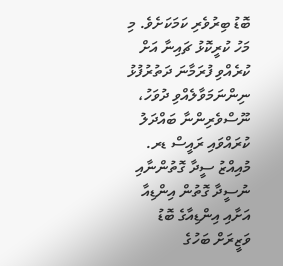ބޮޑު ބިރުވެރި ކަމަކަށެވެ. މި މަހު ކުރީކޮޅު ޗައިނާ އަށް ކުރެއްވި ފުރަމާނަ ދަތުރުފުޅު ނިންނަމަވާލެއްވި ދުވަހު، ނޫސްވެރިންނާ ބައްދަލު ކުރައްވައި ރައީސް ޑރ. މުއިއްޒު ސީދާ ގޮތުންނާއި ނުސީދާ ގޮތުން އިންޑިއާ އަށާއި އިންޑިއާގެ ބޮޑު ވަޒީރަށް ބަހުގެ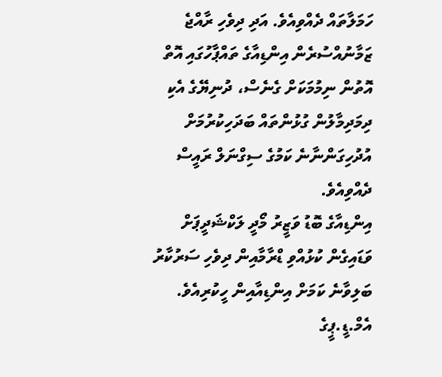ހަމަލާތައް ދެއްވިއެވެ. އަދި ދިވެހި ރާއްޖެ ޒަމާނުއްސުރެން އިންޑިއާގެ ތައްޕާހުގައި އޮތް އޮތުން ނިމުމަކަށް ގެނެސް، ދުނިޔޭގެ އެކި ދިމަދިމާލުން ގުޅުންތައް ބަދަހިކުރުމަށް އުދުހިގަންނާނެ ކަމުގެ ސިގްނަލް ރައީސް ދެއްވިއެވެ.
އިންޑިއާގެ ބޮޑު ވަޒީރު މޯދީ ލަކްޝަދީޕަށް ވަޑައިގެން ކުޅުއްވި ޑްރާމާއިން ދިވެހި ސަރުކާރު ބަލިވާނެ ކަމަށް އިންޑިއާއިން ހީކުރިއެވެ. އެމް.ޑީ.ޕީގެ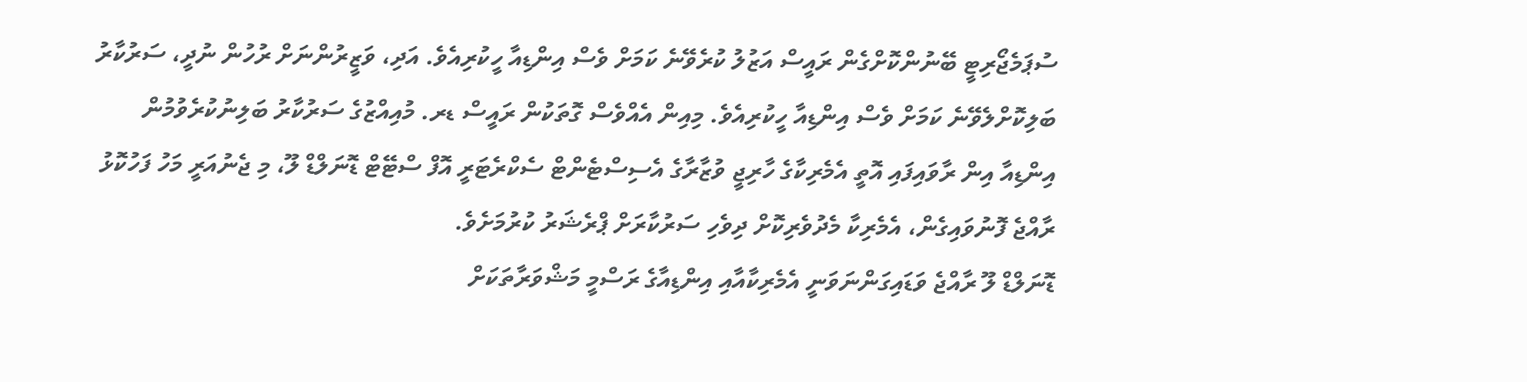ސުޕަމެޖޯރިޓީ ބޭނުންކޮށްގެން ރައީސް އަޒުލު ކުރެވޭނެ ކަމަށް ވެސް އިންޑިއާ ހީކުރިއެވެ. އަދި، ވަޒީރުންނަށް ރުހުން ނުދީ، ސަރުކާރު ބަލިކޮށްލެވޭނެ ކަމަށް ވެސް އިންޑިއާ ހީކުރިއެވެ. މިއިން އެއްވެސް ގޮތަކުން ރައީސް ޑރ. މުއިއްޒުގެ ސަރުކާރު ބަލިނުކުރެވުމުން އިންޑިއާ އިން ރާވައިފައި އޮތީ އެމެރިކާގެ ހާރިޖީ ވުޒާރާގެ އެސިސްޓެންޓް ސެކްރެޓަރީ އޮފް ސްޓޭޓް ޑޮނަލްޑް ލޫ، މި ޖެނުއަރީ މަހު ފަހުކޮޅު ރާއްޖެ ފޮނުވައިގެން، އެމެރިކާ މެދުވެރިކޮށް ދިވެހި ސަރުކާރަށް ޕްރެޝަރު ކުރުމަށެވެ.
ޑޮނަލްޑް ލޫ ރާއްޖެ ވަޑައިގަންނަވަނީ އެމެރިކާއާއި އިންޑިއާގެ ރަސްމީ މަޝްވަރާތަކަށް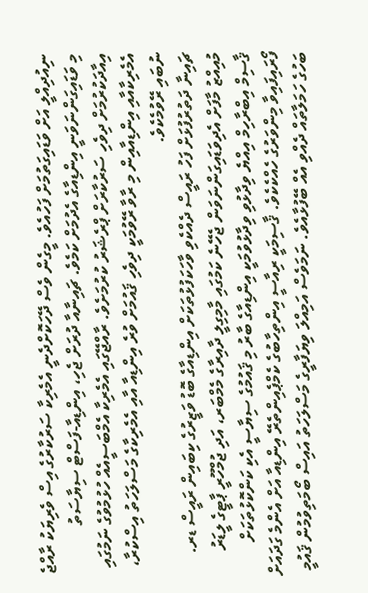ނިއުދިއްލީ އަށް ވަޑައިގަތުމަށް ފަހުއެވެ. މީގެން ވެސް ދޭހަކޮށްދެނީ އެމެރިކާ ސަރުކާރުގެ އިސް ވެރިޔަކު ރާއްޖެ މި ވަޑައިގަންނަވަނީ އިންޑިއާގެ އެދުމަށް ކަމެވެ. ޗައިނާއާ ދުރަށް ޖެހި، އިންޑިއާ-ފަސްޓް ސިޔާސަތު އިއާދަކުރުމަށް ދިވެހި ސަރުކާރަށް ޕްރެޝަރު ކުރުމަށެވެ. ރާއްޖޭގައި އެމެރިކާ އެމްބަސީއެއް ހުޅުމުވުގެ ނަމުގައި އެމެރިކާއާއި އިންޑިއާއިން މި ރާވާ ރޭވުމަކީ ދިވެހި ޤައުމަށް ވުރެ އިންޑިއާ އާއި އެމެރިކާގެ މަސްލަހަތު އިސްކުރާ، ނުބައި ރޭވުމެކެވެ.
ޗައިނާ ދަތުރުފުޅަށް ފަހު ރައީސް ދެއްކެވި ވާހަކަފުޅުތަކަށް އިންޑިއާގެ ބޮޑު ވަޒީރުގެ ކިބައިން ރައީސް ޑރ. މުއިއްޒު މާފަށް އެދިވަޑައިގަންނަވަން ޖެހޭނެ ކަމުގައި މާމިގިލީ ދާއިރާގެ މެމްބަރ، އަދި ޖުމްހޫރީ ޕާޓީގެ ލީޑަރު ޤާސިމް އިބްރާހިމް އިއްޔެ ވިދާޅުވި ވިދާޅުވުމަކީ އިންޑިއާގެ ބާރު މި ޤައުމުގެ ސިޔާސީ އެކި ކަންކޮޅުތަކަށް ފޯރައިފައިވާ މިންވަރުގެ ހެއްކެކެވެ. ޤާސިމަކީ ރިއާސީ އިންތިހާބުގެ ކެމްޕެއިންތެރޭ އިންޑިއާ އަށް އެންމެ ގަދައަށް ބަހުގެ ހަމަލާތައް ދެއްވި އެއް ބޭފުޅާއެވެ. ނަމަވެސް އަމިއްލަ ވިޔަފާރީގެ މަސްލަހަތު އައިސް ބޯމަތިވުމުން ޤައުމީ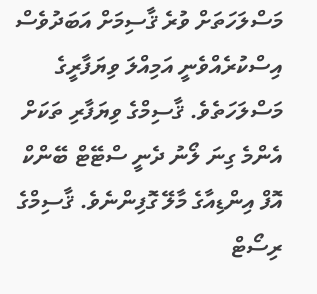މަސްލަހަތަށް ވުރެ ޤާސިމަށް އަބަދުވެސް އިސްކުރެއްވެނީ އަމިއްލަ ވިޔަފާރީގެ މަސްލަހަތެވެ. ޤާސިމްގެ ވިޔަފާރި ތަކަށް އެންމެ ގިނަ ލޯނު ދެނީ ސްޓޭޓް ބޭންކް އޮފް އިންޑިއާގެ މާލޭ ގޮފިންނެވެ. ޤާސިމްގެ ރިސޯޓް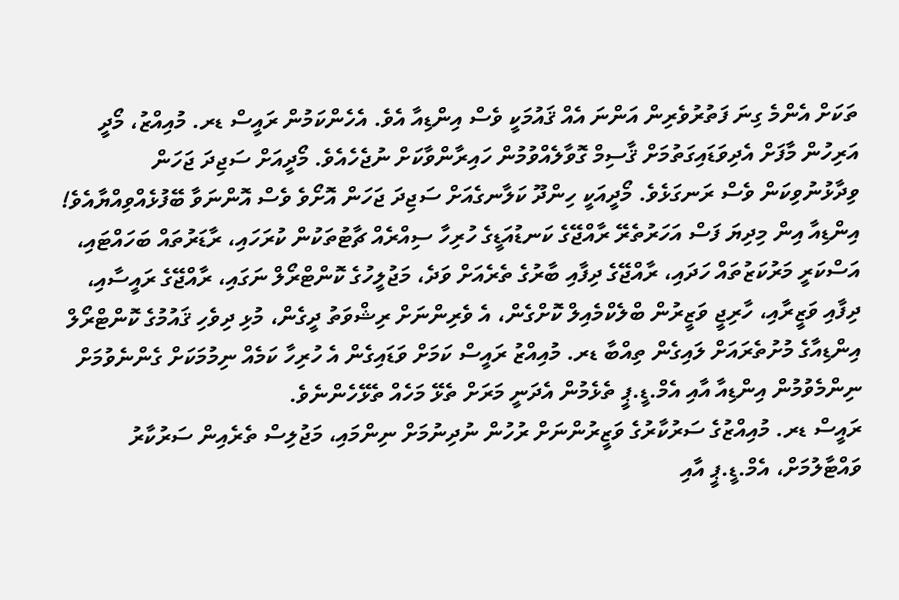ތަކަށް އެންމެ ގިނަ ފަތުރުވެރިން އަންނަ އެއް ޤައުމަކީ ވެސް އިންޑިއާ އެވެ. އެހެންކަމުން ރައީސް ޑރ. މުއިއްޒު، މޯދީ އަރިހުން މާފަށް އެދިވަޑައިގަތުމަށް ޤާސިމް ގޮވާލެއްވުމުން ހައިރާންވާކަށް ނުޖެހެއެވެ. މޯދީއަށް ސަޖިދަ ޖަހަން ވިދާޅުނުވިކަން ވެސް ރަނގަޅެވެ. މޯދީއަކީ ހިންދޫ ކަލާނގެއަށް ސަޖިދަ ޖަހަން އޮށޯވެ ވެސް އޮންނަވާ ބޭފުޅެއްވިއްޔާއެވެ!
އިންޑިއާ އިން މިދިޔަ ފަސް އަހަރުތެރޭ ރާއްޖޭގެ ކަނޑުއަޑީގެ ހުރިހާ ސިއްރެއް ޗާޓުތަކުން ކުރަހައި، ރާޑަރުތައް ބަހައްޓައި، އަސްކަރީ މަރުކަޒުތައް ހަދައި، ރާއްޖޭގެ ދިފާއި ބާރުގެ ތެރެއަށް ވަދެ، މަޖުލީހުގެ ކޮންޓްރޯލް ނަގައި، ރާއްޖޭގެ ރައީސާއި، ދިފާއި ވަޒީރާއި، ހާރިޖީ ވަޒީރުން ބްލެކްމެއިލް ކޮށްގެން، އެ ވެރިންނަށް ރިޝްވަތު ދީގެން، މުޅި ދިވެހި ޤައުމުގެ ކޮންޓްރޯލް އިންޑިއާގެ މުށުތެރައަށް ލައިގެން ތިއްބާ ޑރ. މުއިއްޒު ރައީސް ކަމަށް ވަޑައިގެން އެ ހުރިހާ ކަމެއް ނިމުމަކަށް ގެންނެވުމަށް ނިންމެވުމުން އިންޑިއާ އާއި އެމް.ޑީ.ޕީ ތެޅެމުން އެދަނީ މަރަށް ތެޅޭ މަހެއް ތެޅޭހެންނެވެ.
ރައީސް ޑރ. މުއިއްޒުގެ ސަރުކާރުގެ ވަޒީރުންނަށް ރުހުން ނުދިނުމަށް ނިންމައި، މަޖުލިސް ތެރެއިން ސަރުކާރު ވައްޓާލުމަށް، އެމް.ޑީ.ޕީ އާއި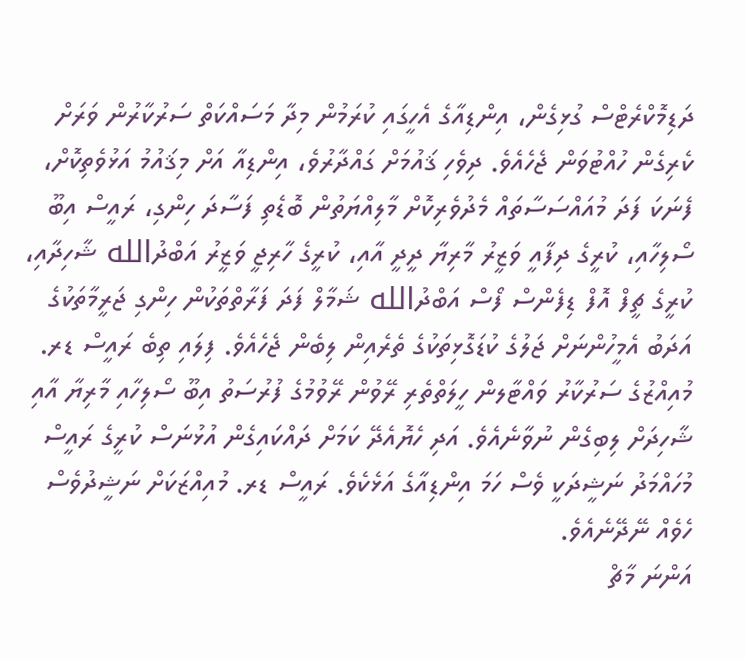ދަޑިމޮކްރެޓްސް ގުޅިގެން، އިންޑިއާގެ އެހީގައި ކުރަމުން މިދާ މަސައްކަތް ސަރުކާރުން ވަރަށް ކެރިގެން ހުއްޓުވަން ޖެހެއެވެ. ދިވެހި ޤައުމަށް ގައްދާރުވެ، އިންޑިއާ އަށް މިޤައުމު އަޅުވެތިކޮށް، ފެނަކަ ފަދަ މުއައްސަސާތައް މެދުވެރިކޮށް މާލިއްޔަތުން ބޮޑެތި ފަސާދަ ހިންގި، ރައީސް އިބޫ ސޯލިހާއި، ކުރީގެ ދިފާއީ ވަޒީރު މާރިޔާ ދީދީ އާއި، ކުރީގެ ހާރިޖީ ވަޒީރު އަބްދުالله ޝާހިދާއި، ކުރީގެ ޗީފް އޮފް ޑިފެންސް ފޯސް އަބްދުالله ޝަމާލް ފަދަ ފަރާތްތަކުން ހިންގި ޖަރީމާތަކުގެ އަދަބު އެމީހުންނަށް ޖަލުގެ ކުޑަގޮޅިތަކުގެ ތެރެއިން ލިބެން ޖެހެއެވެ. ފިލައި ތިބެ ރައީސް ޑރ. މުއިއްޒުގެ ސަރުކާރު ވައްޓާލން ހީލަތްތެރި ރޭވުން ރޭވުމުގެ ފުރުސަތު އިބޫ ސޯލިހާއި މާރިޔާ އާއި ޝާހިދަށް ލިބިގެން ނުވާނެއެވެ. އަދި ހެޔޮއެދޭ ކަމަށް ދައްކައިގެން އުޅުނަސް ކުރީގެ ރައީސް މުހައްމަދު ނަޝީދަކީ ވެސް ހަމަ އިންޑިއާގެ އަޅެކެވެ. ރައީސް ޑރ. މުއިއްޒަކަށް ނަޝީދުވެސް ހެވެއް ނޭދޭނެއެވެ.
އަންނަ މާޗް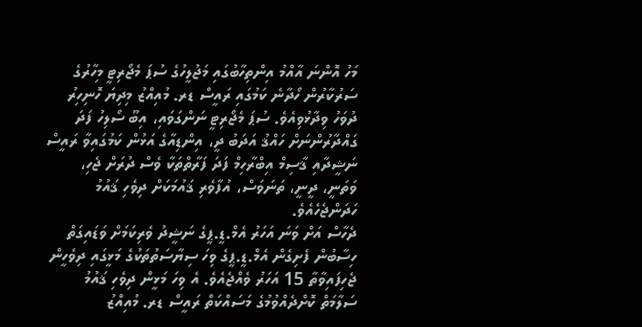މަހު އޮންނަ އާއްމު އިންތިހާބުގައި މަޖުލީހުގެ ސުޕަ މެޖޯރިޓީ މިހާރުގެ ސަރުކާރުން ހޯދާނެ ކަމުގައި ރައީސް ޑރ. މުއިއްޒު މިދިޔަ ހޮނިހިރު ދުވަހު ވިދާޅުވިއެވެ. ސުޕަ މެޖޯރިޓީ ނަންގަވައި، އިބޫ ސޯލިހު ފަދަ ގައްދާރުންނަށް ހައްޤު އަދަބު ދީ، އިންޑިއާގެ އަޅުން ކަމުގައިވާ ރައީސް ނަޝީދާއި ޤާސިމް އިބްރާހިމް ފަދަ ފަރާތްތަކާ ވެސް ދުރަށް ޖެހި، ވަތަނީ، ދީނީ، ތަނަވަސް، އުފާވެރި ޤައުމަކަށް ދިވެހި ޤައުމު ހަދަންޖެހެއެވެ.
ދެހާސް އަށް ވަނަ އަހަރު އެމް.ޑީ.ޕީގެ ނަޝީދު ވެރިކަމަށް ވަޑައިގަތް ހިސާބުން ފެށިގެން އެމް.ޑީ.ޕީގެ ވިހަ ސިޔާސަތުތަކުގެ މަޅީގައި ދިވެހީން ޖެހިފައިވާތާ 15 އަހަރު ވެއްޖެއެވެ. އެ ވިހަ މަޅީން ދިވެހި ޤައުމު ސަލާމަތް ކޮށްދެއްވުމުގެ މަސައްކަތް ރައީސް ޑރ. މުއިއްޒު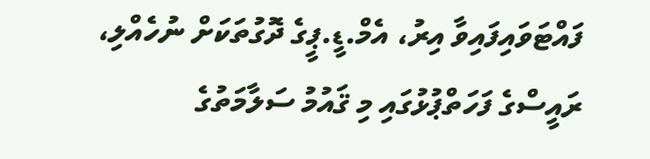ފައްޓަވައިފައިވާ އިރު، އެމް.ޑީ.ޕީގެ ދޮގުތަކަށް ނުހެއްލި، ރައީސްގެ ފަހަތްޕުޅުގައި މި ޤައުމު ސަލާމަތުގެ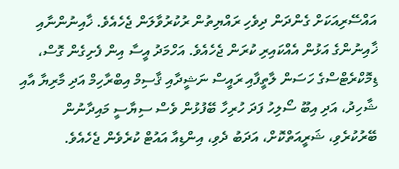އައްސޭރިއަކަށް ގެންދަން ދިވެހި ރައްޔިތުން ރުކުރުވާލަން ޖެހެއެވެ. ޚާއިނުންނާއި ޚާއިނުންގެ އަޅުން އެއްކައިރި ކުރަން ޖެހެއެވެ. އަހްމަދު އީސާ އިން ފެށިގެން ގޮސް، ޑިމޮކްރެޓްސްގެ ހަސަން ލާތީފާއި ރައީސް ނަޝީދާއި ޤާސިމް އިބްރާހިމް އަދި މާރިޔާ އާއި ޝާހިދު، އަދި އިބޫ ސޯލިހު ފަދަ ހުރިހާ ބޭފުޅުން ވެސް ސިޔާސީ މައިދާނުން ބޭރުކުރެވި، ޝަރީއަތްކޮށް، އަދަބު ދެވި، އިންޑިއާ އައުޓް ކުރެވެން ޖެހެއެވެ.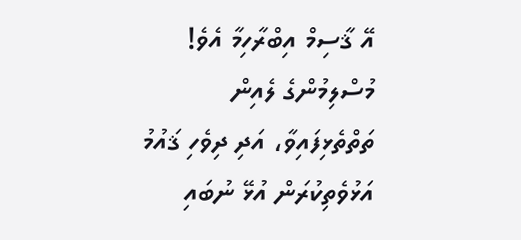އޭ ޤާސިމް އިބްރާހިމާ އެވެ! މުސްލިމުންގެ ލެއިން ތަތްތެޅިފައިވާ، އަދި ދިވެހި ޤައުމު އަޅުވެތިކުރަން އުޅޭ ނުބައި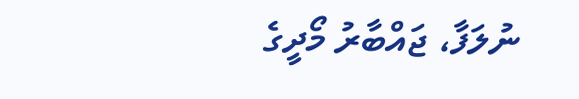ނުލަފާ، ޖައްބާރު މޯދީގެ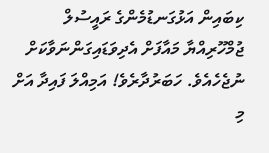ކިބައިން އަޅުގަނޑުމެންގެ ރައީސުލް ޖުމްހޫރިއްޔާ މައާފަށް އެދިވަޑައިގަންނަވާކަށް ނުޖެހެއެވެ. ހަބަރުދާރެވެ! އަމިއްލަ ފައިދާ އަށް މި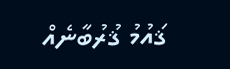ޤައުމު ޤުރުބާނެއް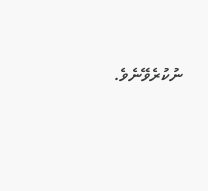ނުކުރެވޭނެވެ.